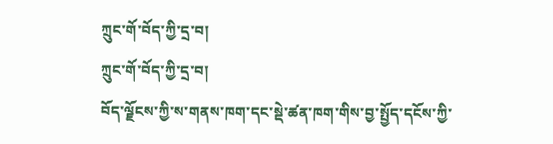ཀྲུང་གོ་བོད་ཀྱི་དྲ་བ།
ཀྲུང་གོ་བོད་ཀྱི་དྲ་བ།
བོད་ལྗོངས་ཀྱི་ས་གནས་ཁག་དང་སྡེ་ཚན་ཁག་གིས་བྱ་སྤྱོད་དངོས་ཀྱི་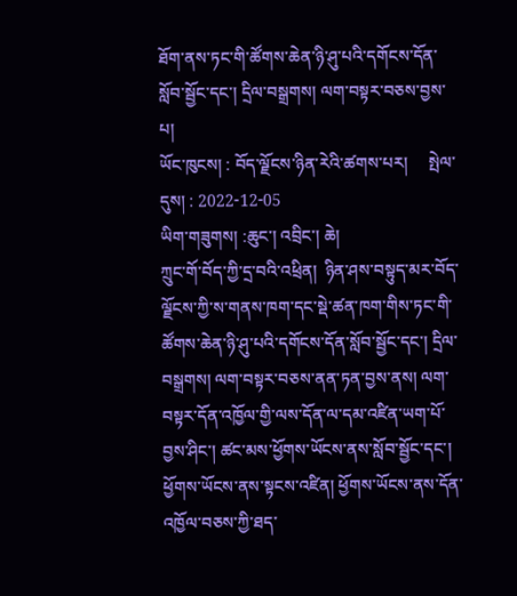ཐོག་ནས་ཏང་གི་ཚོགས་ཆེན་ཉི་ཤུ་པའི་དགོངས་དོན་སློབ་སྦྱོང་དང་། དྲིལ་བསྒྲགས། ལག་བསྟར་བཅས་བྱས་པ།
ཡོང་ཁུངས། : བོད་ལྗོངས་ཉིན་རེའི་ཚགས་པར།     སྤེལ་དུས། : 2022-12-05
ཡིག་གཟུགས། :ཆུང་། འབྲིང་། ཆེ།
ཀྲུང་གོ་བོད་ཀྱི་དྲ་བའི་འཕྲིན།  ཉིན་ཤས་བསྟུད་མར་བོད་ལྗོངས་ཀྱི་ས་གནས་ཁག་དང་སྡེ་ཚན་ཁག་གིས་ཏང་གི་ཚོགས་ཆེན་ཉི་ཤུ་པའི་དགོངས་དོན་སློབ་སྦྱོང་དང་། དྲིལ་བསྒྲགས། ལག་བསྟར་བཅས་ནན་ཏན་བྱས་ནས། ལག་བསྟར་དོན་འཁྱོལ་གྱི་ལས་དོན་ལ་དམ་འཛིན་ཡག་པོ་བྱས་ཤིང་། ཚང་མས་ཕྱོགས་ཡོངས་ནས་སློབ་སྦྱོང་དང་། ཕྱོགས་ཡོངས་ནས་སྟངས་འཛིན། ཕྱོགས་ཡོངས་ནས་དོན་འཁྱོལ་བཅས་ཀྱི་ཐད་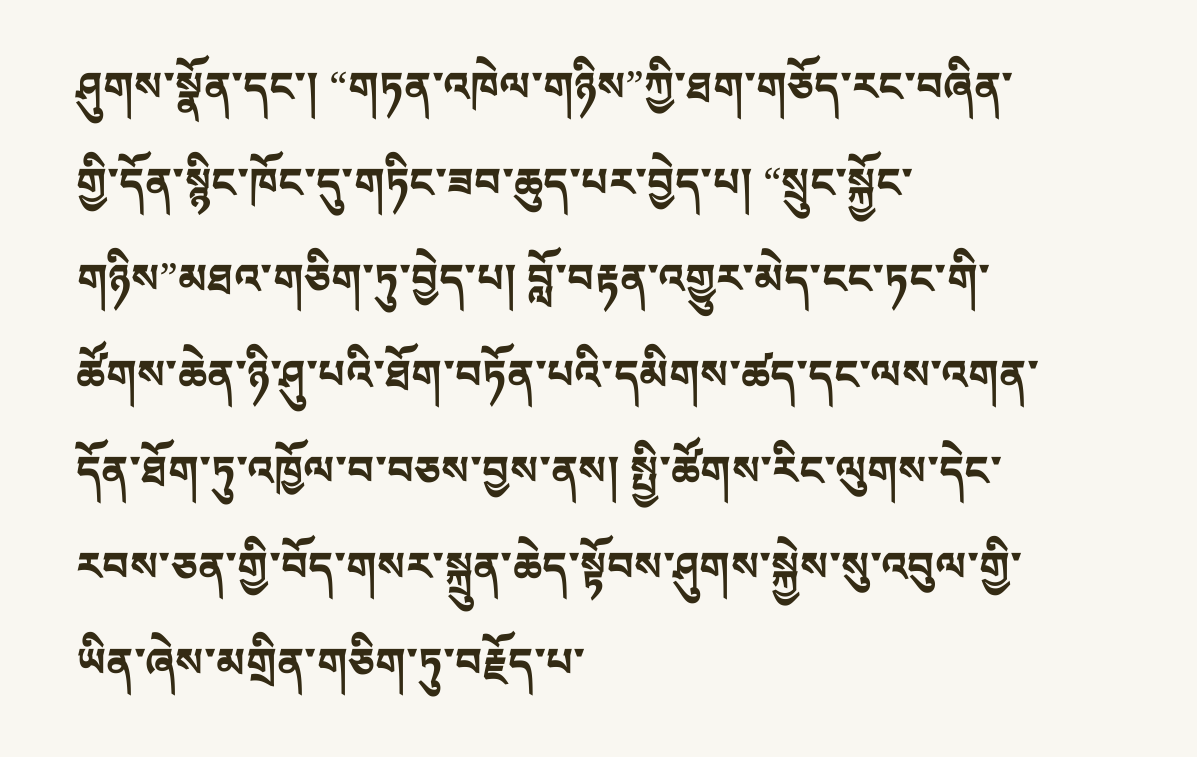ཤུགས་སྣོན་དང་། “གཏན་འཁེལ་གཉིས”ཀྱི་ཐག་གཅོད་རང་བཞིན་གྱི་དོན་སྙིང་ཁོང་དུ་གཏིང་ཟབ་ཆུད་པར་བྱེད་པ། “སྲུང་སྐྱོང་གཉིས”མཐའ་གཅིག་ཏུ་བྱེད་པ། བློ་བརྟན་འགྱུར་མེད་ངང་ཏང་གི་ཚོགས་ཆེན་ཉི་ཤུ་པའི་ཐོག་བཏོན་པའི་དམིགས་ཚད་དང་ལས་འགན་དོན་ཐོག་ཏུ་འཁྱོལ་བ་བཅས་བྱས་ནས། སྤྱི་ཚོགས་རིང་ལུགས་དེང་རབས་ཅན་གྱི་བོད་གསར་སྐྲུན་ཆེད་སྟོབས་ཤུགས་སྐྱེས་སུ་འབུལ་གྱི་ཡིན་ཞེས་མགྲིན་གཅིག་ཏུ་བརྗོད་པ་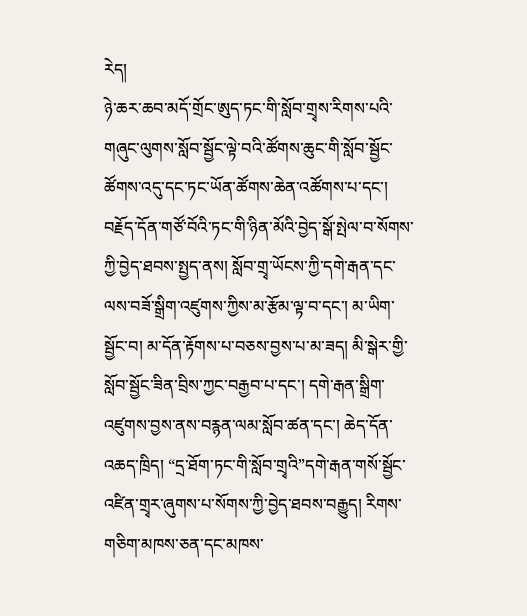རེད།
ཉེ་ཆར་ཆབ་མདོ་གྲོང་ཨུད་ཏང་གི་སློབ་གྲྭས་རིགས་པའི་གཞུང་ལུགས་སློབ་སྦྱོང་ལྟེ་བའི་ཚོགས་ཆུང་གི་སློབ་སྦྱོང་ཚོགས་འདུ་དང་ཏང་ཡོན་ཚོགས་ཆེན་འཚོགས་པ་དང་། བརྗོད་དོན་གཙོ་བོའི་ཏང་གི་ཉིན་མོའི་བྱེད་སྒོ་སྤེལ་བ་སོགས་ཀྱི་བྱེད་ཐབས་སྤྱད་ནས། སློབ་གྲྭ་ཡོངས་ཀྱི་དགེ་རྒན་དང་ལས་བཟོ་སྒྲིག་འཛུགས་ཀྱིས་མ་རྩོམ་ལྟ་བ་དང་། མ་ཡིག་སྦྱོང་བ། མ་དོན་རྟོགས་པ་བཅས་བྱས་པ་མ་ཟད། མི་སྒེར་གྱི་སློབ་སྦྱོང་ཟིན་བྲིས་ཀྱང་བརྒྱབ་པ་དང་། དགེ་རྒན་སྒྲིག་འཛུགས་བྱས་ནས་བརྙན་ལམ་སློབ་ཚན་དང་། ཆེད་དོན་འཆད་ཁྲིད། “དྲ་ཐོག་ཏང་གི་སློབ་གྲྭའི”དགེ་རྒན་གསོ་སྦྱོང་འཛིན་གྲྭར་ཞུགས་པ་སོགས་ཀྱི་བྱེད་ཐབས་བརྒྱུད། རིགས་གཅིག་མཁས་ཅན་དང་མཁས་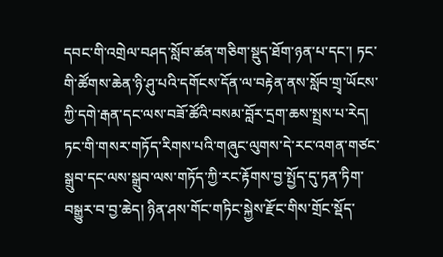དབང་གི་འགྲེལ་བཤད་སློབ་ཚན་གཅིག་སྡུད་ཐོག་ཉན་པ་དང་། ཏང་གི་ཚོགས་ཆེན་ཉི་ཤུ་པའི་དགོངས་དོན་ལ་བརྟེན་ནས་སློབ་གྲྭ་ཡོངས་ཀྱི་དགེ་རྒན་དང་ལས་བཟོ་ཚོའི་བསམ་བློར་དྲག་ཆས་སྤྲས་པ་རེད།
ཏང་གི་གསར་གཏོད་རིགས་པའི་གཞུང་ལུགས་དེ་རང་འགན་གཙང་སྒྲུབ་དང་ལས་སྒྲུབ་ལས་གཏོད་ཀྱི་རང་རྟོགས་བྱ་སྤྱོད་དུ་ཏན་ཏིག་བསྒྱུར་བ་བྱ་ཆེད། ཉིན་ཤས་གོང་གཏིང་སྐྱེས་རྫོང་གིས་གྲོང་སྡོད་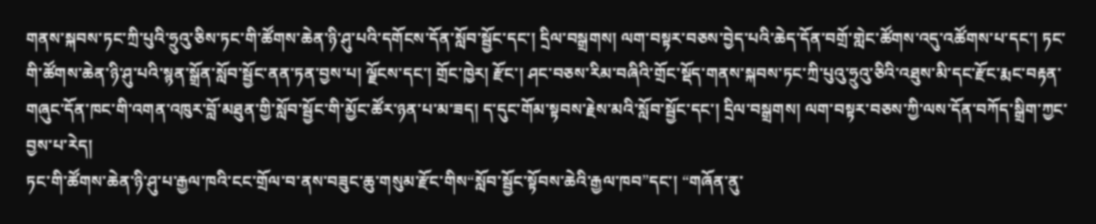གནས་སྐབས་ཏང་ཀྲི་པུའི་ཧྲུའུ་ཅིས་ཏང་གི་ཚོགས་ཆེན་ཉི་ཤུ་པའི་དགོངས་དོན་སློབ་སྦྱོང་དང་། དྲིལ་བསྒྲགས། ལག་བསྟར་བཅས་བྱེད་པའི་ཆེད་དོན་བགྲོ་གླེང་ཚོགས་འདུ་འཚོགས་པ་དང་། ཏང་གི་ཚོགས་ཆེན་ཉི་ཤུ་པའི་སྙན་སྒྲོན་སློབ་སྦྱོང་ནན་ཏན་བྱས་པ། ལྗོངས་དང་། གྲོང་ཁྱེར། རྫོང་། ཤང་བཅས་རིམ་བཞིའི་གྲོང་སྡོད་གནས་སྐབས་ཏང་ཀྲི་པུའུ་ཧྲུའུ་ཅིའི་འཐུས་མི་དང་རྫོང་རྨང་བརྟན་གཞུང་དོན་ཁང་གི་འགན་འཁུར་བློ་མཐུན་གྱི་སློབ་སྦྱོང་གི་མྱོང་ཚོར་ཉན་པ་མ་ཟད། ད་དུང་གོམ་སྟབས་རྗེས་མའི་སློབ་སྦྱོང་དང་། དྲིལ་བསྒྲགས། ལག་བསྟར་བཅས་ཀྱི་ལས་དོན་བཀོད་སྒྲིག་ཀྱང་བྱས་པ་རེད།
ཏང་གི་ཚོགས་ཆེན་ཉི་ཤུ་པ་རྒྱལ་ཁའི་ངང་གྲོལ་བ་ནས་བཟུང་ཆུ་གསུམ་རྫོང་གིས“སློབ་སྦྱོང་སྟོབས་ཆེའི་རྒྱལ་ཁབ”དང་། “གཞོན་ནུ་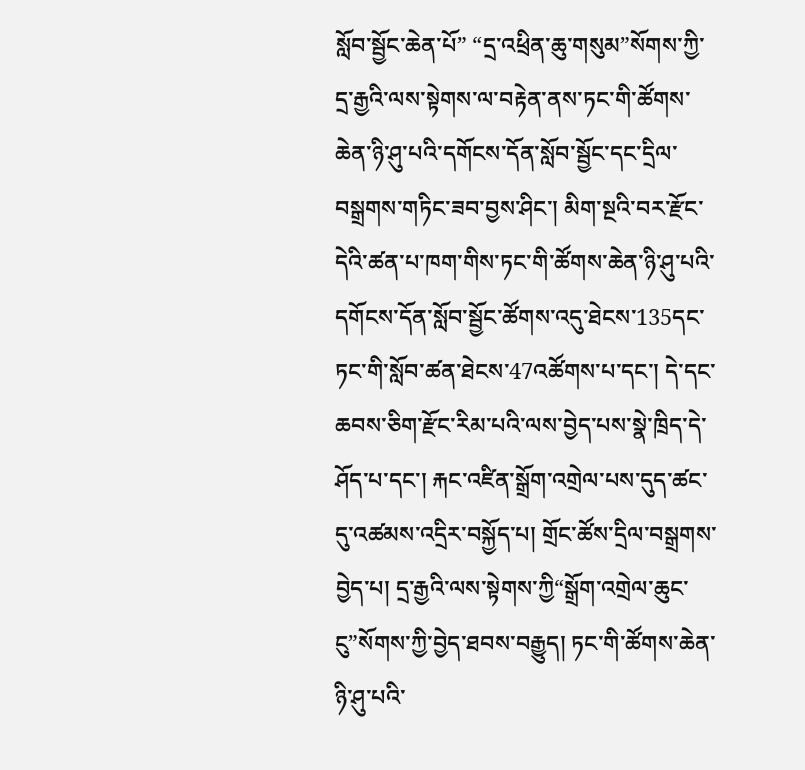སློབ་སྦྱོང་ཆེན་པོ” “དྲ་འཕྲིན་ཆུ་གསུམ”སོགས་ཀྱི་དྲ་རྒྱའི་ལས་སྟེགས་ལ་བརྟེན་ནས་ཏང་གི་ཚོགས་ཆེན་ཉི་ཤུ་པའི་དགོངས་དོན་སློབ་སྦྱོང་དང་དྲིལ་བསྒྲགས་གཏིང་ཟབ་བྱས་ཤིང་། མིག་སྔའི་བར་རྫོང་དེའི་ཚན་པ་ཁག་གིས་ཏང་གི་ཚོགས་ཆེན་ཉི་ཤུ་པའི་དགོངས་དོན་སློབ་སྦྱོང་ཚོགས་འདུ་ཐེངས་135དང་ཏང་གི་སློབ་ཚན་ཐེངས་47འཚོགས་པ་དང་། དེ་དང་ཆབས་ཅིག་རྫོང་རིམ་པའི་ལས་བྱེད་པས་སྣེ་ཁྲིད་དེ་ཤོད་པ་དང་། རྐང་འཛིན་སྒྲོག་འགྲེལ་པས་དུད་ཚང་དུ་འཚམས་འདྲིར་བསྐྱོད་པ། གྲོང་ཚོས་དྲིལ་བསྒྲགས་བྱེད་པ། དྲ་རྒྱའི་ལས་སྟེགས་ཀྱི“སྒྲོག་འགྲེལ་ཆུང་ངུ”སོགས་ཀྱི་བྱེད་ཐབས་བརྒྱུད། ཏང་གི་ཚོགས་ཆེན་ཉི་ཤུ་པའི་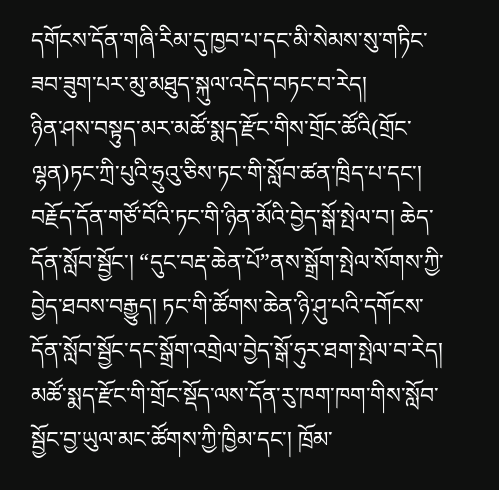དགོངས་དོན་གཞི་རིམ་དུ་ཁྱབ་པ་དང་མི་སེམས་སུ་གཏིང་ཟབ་ཟུག་པར་མུ་མཐུད་སྐུལ་འདེད་བཏང་བ་རེད།
ཉིན་ཤས་བསྟུད་མར་མཚོ་སྨད་རྫོང་གིས་གྲོང་ཚོའི(གྲོང་ལྷན)ཏང་ཀྲི་པུའི་ཧྲུའུ་ཅིས་ཏང་གི་སློབ་ཚན་ཁྲིད་པ་དང་། བརྗོད་དོན་གཙོ་བོའི་ཏང་གི་ཉིན་མོའི་བྱེད་སྒོ་སྤེལ་བ། ཆེད་དོན་སློབ་སྦྱོང་། “དུང་བརྡ་ཆེན་པོ”ནས་སྒྲོག་སྤེལ་སོགས་ཀྱི་བྱེད་ཐབས་བརྒྱུད། ཏང་གི་ཚོགས་ཆེན་ཉི་ཤུ་པའི་དགོངས་དོན་སློབ་སྦྱོང་དང་སྒྲོག་འགྲེལ་བྱེད་སྒོ་ཧུར་ཐག་སྤེལ་བ་རེད། མཚོ་སྨད་རྫོང་གི་གྲོང་སྡོད་ལས་དོན་རུ་ཁག་ཁག་གིས་སློབ་སྦྱོང་བྱ་ཡུལ་མང་ཚོགས་ཀྱི་ཁྱིམ་དང་། ཁྲོམ་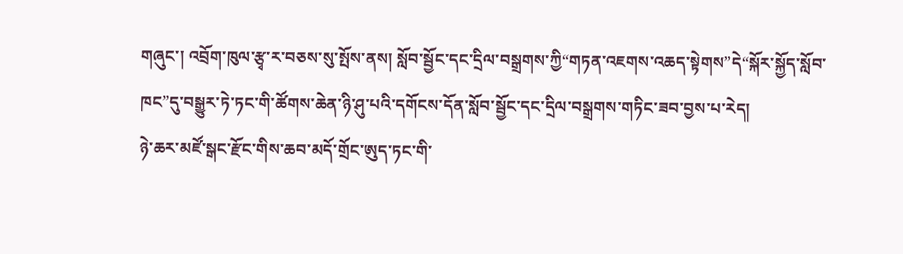གཞུང་། འབྲོག་ཁུལ་རྩྭ་ར་བཅས་སུ་སྤོས་ནས། སློབ་སྦྱོང་དང་དྲིལ་བསྒྲགས་ཀྱི“གཏན་འཇགས་འཆད་སྟེགས”དེ“སྐོར་སྐྱོད་སློབ་ཁང”དུ་བསྒྱུར་ཏེ་ཏང་གི་ཚོགས་ཆེན་ཉི་ཤུ་པའི་དགོངས་དོན་སློབ་སྦྱོང་དང་དྲིལ་བསྒྲགས་གཏིང་ཟབ་བྱས་པ་རེད།
ཉེ་ཆར་མཛོ་སྒང་རྫོང་གིས་ཆབ་མདོ་གྲོང་ཨུད་ཏང་གི་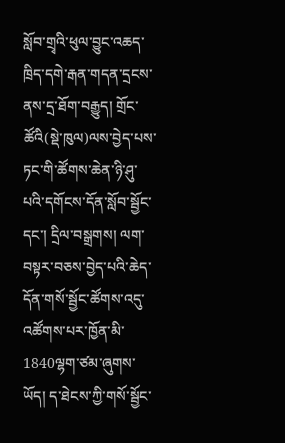སློབ་གྲྭའི་ཕུལ་བྱུང་འཆད་ཁྲིད་དགེ་རྒན་གདན་དྲངས་ནས་དྲ་ཐོག་བརྒྱུད། གྲོང་ཚོའི(སྡེ་ཁུལ)ལས་བྱེད་པས་ཏང་གི་ཚོགས་ཆེན་ཉི་ཤུ་པའི་དགོངས་དོན་སློབ་སྦྱོང་དང་། དྲིལ་བསྒྲགས། ལག་བསྟར་བཅས་བྱེད་པའི་ཆེད་དོན་གསོ་སྦྱོང་ཚོགས་འདུ་འཚོགས་པར་ཁྱོན་མི་1840ལྷག་ཙམ་ཞུགས་ཡོད། ད་ཐེངས་ཀྱི་གསོ་སྦྱོང་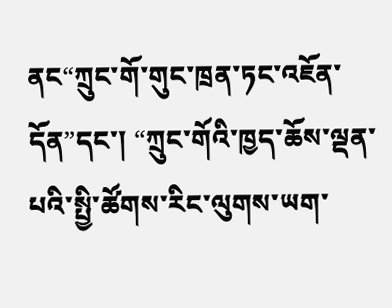ནང“ཀྲུང་གོ་གུང་ཁྲན་ཏང་འཇོན་དོན”དང་། “ཀྲུང་གོའི་ཁྱད་ཆོས་ལྡན་པའི་སྤྱི་ཚོགས་རིང་ལུགས་ཡག་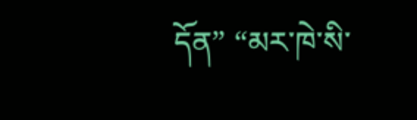དོན” “མར་ཁེ་སི་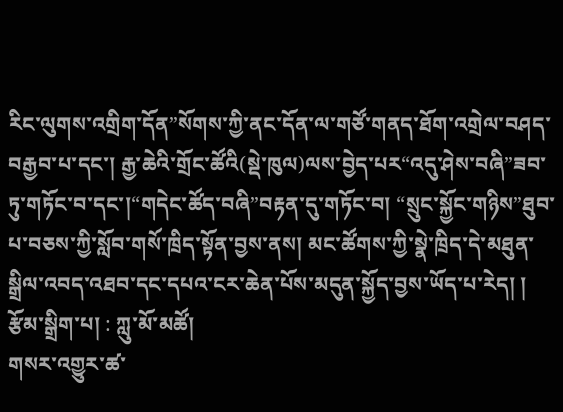རིང་ལུགས་འགྲིག་དོན”སོགས་ཀྱི་ནང་དོན་ལ་གཙོ་གནད་ཐོག་འགྲེལ་བཤད་བརྒྱབ་པ་དང་། རྒྱ་ཆེའི་གྲོང་ཚོའི(སྡེ་ཁུལ)ལས་བྱེད་པར“འདུ་ཤེས་བཞི”ཟབ་ཏུ་གཏོང་བ་དང་།“གདེང་ཚོད་བཞི”བརྟན་དུ་གཏོང་བ། “སྲུང་སྐྱོང་གཉིས”ཐུབ་པ་བཅས་ཀྱི་སློབ་གསོ་ཁྲིད་སྟོན་བྱས་ནས། མང་ཚོགས་ཀྱི་སྣེ་ཁྲིད་དེ་མཐུན་སྒྲིལ་འབད་འཐབ་དང་དཔའ་ངར་ཆེན་པོས་མདུན་སྐྱོད་བྱས་ཡོད་པ་རེད། །
རྩོམ་སྒྲིག་པ། : ཀླུ་མོ་མཚོ།
གསར་འགྱུར་ཚ་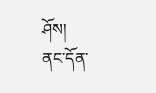ཤོས།
ནང་དོན་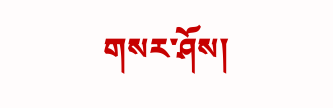གསར་ཤོས།